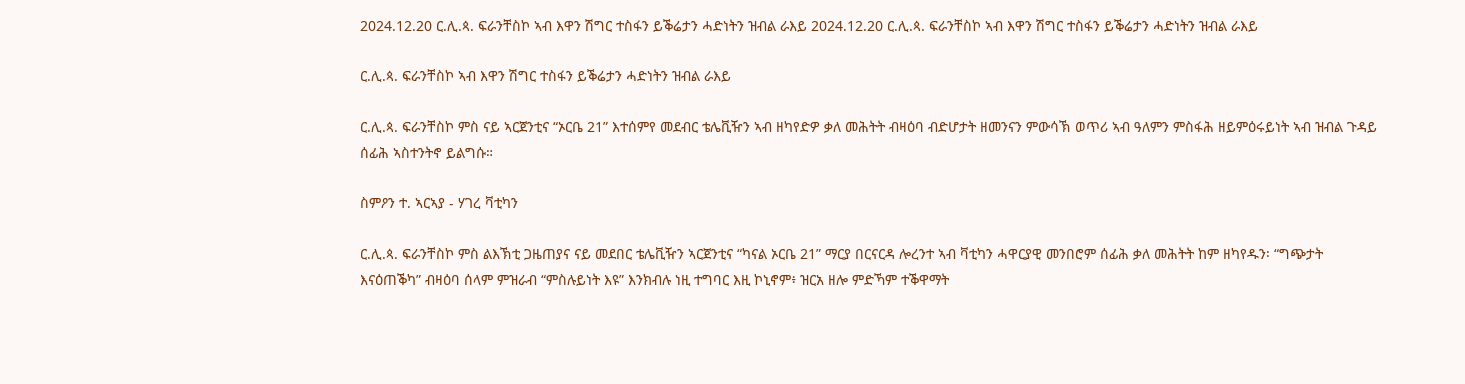2024.12.20 ር.ሊ.ጳ. ፍራንቸስኮ ኣብ እዋን ሽግር ተስፋን ይቕሬታን ሓድነትን ዝብል ራእይ 2024.12.20 ር.ሊ.ጳ. ፍራንቸስኮ ኣብ እዋን ሽግር ተስፋን ይቕሬታን ሓድነትን ዝብል ራእይ

ር.ሊ.ጳ. ፍራንቸስኮ ኣብ እዋን ሽግር ተስፋን ይቕሬታን ሓድነትን ዝብል ራእይ

ር.ሊ.ጳ. ፍራንቸስኮ ምስ ናይ ኣርጀንቲና “ኦርቤ 21” እተሰምየ መደብር ቴሌቪዥን ኣብ ዘካየድዎ ቃለ መሕትት ብዛዕባ ብድሆታት ዘመንናን ምውሳኽ ወጥሪ ኣብ ዓለምን ምስፋሕ ዘይምዕሩይነት ኣብ ዝብል ጉዳይ ሰፊሕ ኣስተንትኖ ይልግሱ።

ስምዖን ተ. ኣርኣያ - ሃገረ ቫቲካን

ር.ሊ.ጳ. ፍራንቸስኮ ምስ ልእኽቲ ጋዜጠያና ናይ መደበር ቴሌቪዥን ኣርጀንቲና “ካናል ኦርቤ 21” ማርያ በርናርዳ ሎረንተ ኣብ ቫቲካን ሓዋርያዊ መንበሮም ሰፊሕ ቃለ መሕትት ከም ዘካየዱን፡ “ግጭታት እናዕጠቕካ” ብዛዕባ ሰላም ምዝራብ “ምስሉይነት እዩ” እንክብሉ ነዚ ተግባር እዚ ኮኒኖም፥ ዝርአ ዘሎ ምድኻም ተቕዋማት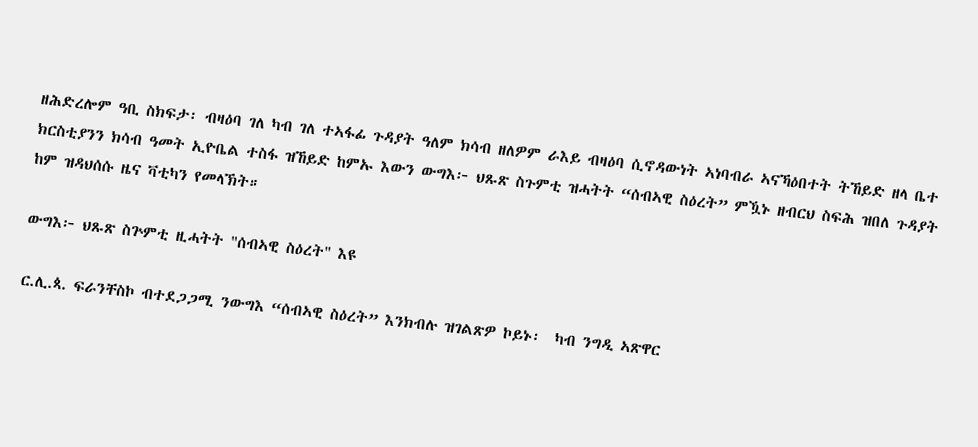ዘሕድረሎም ዓቢ ስክፍታ፡ ብዛዕባ ገለ ካብ ገለ ተኣፋፊ ጉዳያት ዓለም ክሳብ ዘለዎም ራእይ ብዛዕባ ሲኖዳውነት ኣነባብራ ኣናኻዕበተት ትኸይድ ዘላ ቤተ ክርስቲያንን ክሳብ ዓመት ኢዮቤል ተስፋ ዝኸይድ ከምኡ እውን ውግእ፦ ህጹጽ ስጉምቲ ዝሓትት “ሰብኣዊ ስዕረት” ምዃኑ ዘብርህ ስፍሕ ዝበለ ጉዳያት ከም ዝዳህሰሱ ዜና ቫቲካን የመላኽት።

ውግእ፦ ህጹጽ ስጕምቲ ዚሓትት "ሰብኣዊ ስዕረት" እዩ

ር.ሊ.ጳ. ፍራንቸስኮ ብተደጋጋሚ ንውግእ “ሰብኣዊ ስዕረት” እንክብሉ ዝገልጽዎ ኮይኑ፡  ካብ ንግዲ ኣጽዋር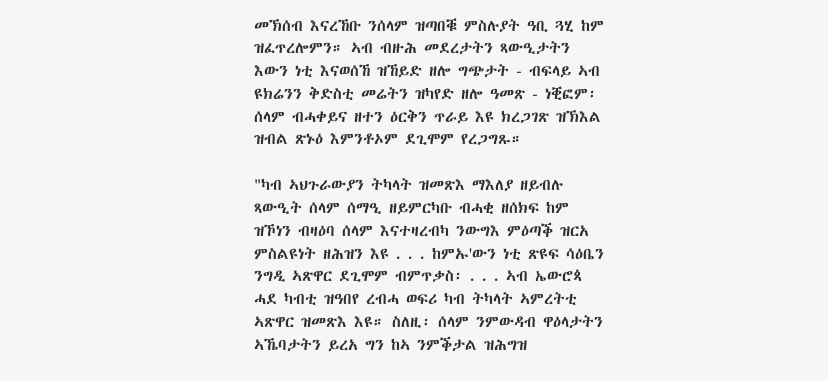መኽሰብ እናረኸቡ ንሰላም ዝጣበቑ ምስሉያት ዓቢ ጓሂ ከም ዝፈጥረሎምን። ኣብ ብዙሕ መደረታትን ጻውዒታትን እውን ነቲ እናወሰኸ ዝኸይድ ዘሎ ግጭታት - ብፍላይ ኣብ ዩክሬንን ቅድስቲ መሬትን ዝካየድ ዘሎ ዓመጽ - ነቒፎም፡ ሰላም ብሓቀይና ዘተን ዕርቅን ጥራይ እዩ ክረጋገጽ ዝኽእል ዝብል ጽኑዕ እምንቶኦም ደጊሞም የረጋግጹ።

"ካብ ኣህጉራውያን ትካላት ዝመጽእ ማእለያ ዘይብሉ ጻውዒት ሰላም ሰማዒ ዘይምርካቡ ብሓቂ ዘሰክፍ ከም ዝኾነን ብዛዕባ ሰላም እናተዛረብካ ንውግእ ምዕጣቕ ዝርአ ምስልዩነት ዘሕዝን እዩ . . . ከምኡ'ውን ነቲ ጽዩፍ ሳዕቤን ንግዲ ኣጽዋር ደጊሞም ብምጥቃስ፡ . . . ኣብ ኤውሮጳ ሓደ ካብቲ ዝዓበየ ረብሓ ወፍሪ ካብ ትካላት ኣምረትቲ ኣጽዋር ዝመጽእ እዩ። ስለዚ፡ ሰላም ንምውዳብ ዋዕላታትን ኣኼባታትን ይረአ ግን ከኣ ንምቕታል ዝሕግዝ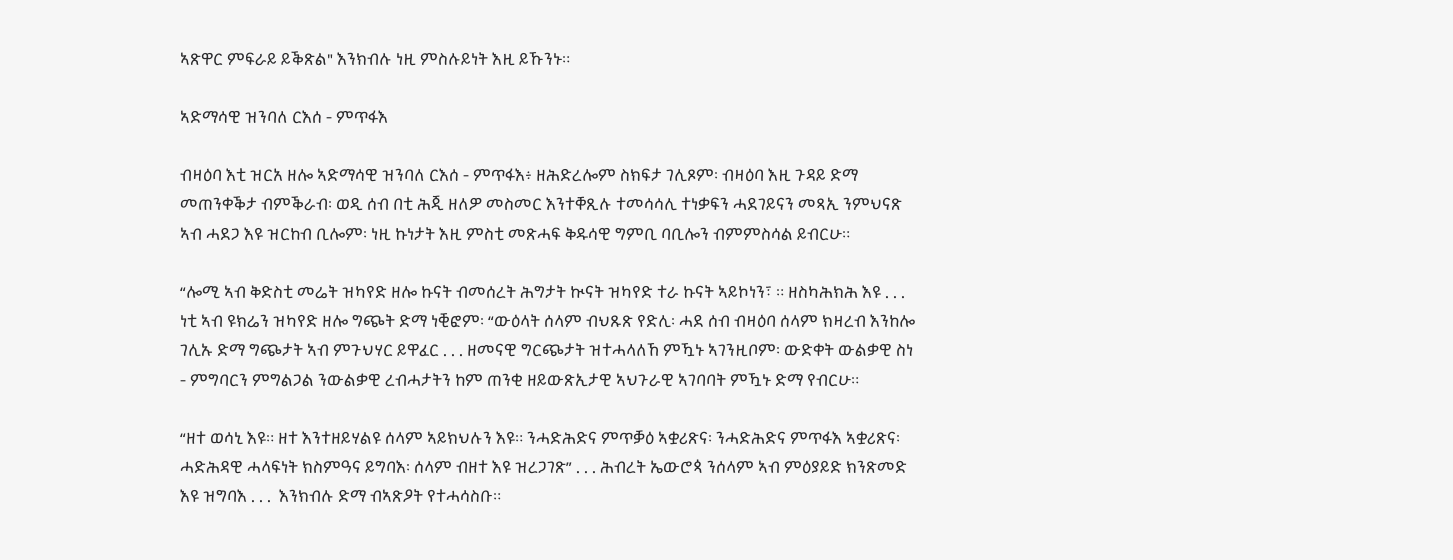ኣጽዋር ምፍራይ ይቕጽል" እንክብሉ ነዚ ምስሉይነት እዚ ይኹንኑ።

ኣድማሳዊ ዝንባለ ርእሰ - ምጥፋእ

ብዛዕባ እቲ ዝርአ ዘሎ ኣድማሳዊ ዝንባለ ርእሰ - ምጥፋእ፥ ዘሕድረሎም ስክፍታ ገሊጾም፡ ብዛዕባ እዚ ጉዳይ ድማ መጠንቀቕታ ብምቕራብ፡ ወዲ ሰብ በቲ ሕጂ ዘለዎ መስመር እንተቐጺሉ ተመሳሳሊ ተነቃፍን ሓደገይናን መጻኢ ንምህናጽ ኣብ ሓደጋ እዩ ዝርከብ ቢሎም፡ ነዚ ኩነታት እዚ ምስቲ መጽሓፍ ቅዱሳዊ ግምቢ ባቢሎን ብምምስሳል ይብርሁ።

“ሎሚ ኣብ ቅድስቲ መሬት ዝካየድ ዘሎ ኩናት ብመሰረት ሕግታት ኲናት ዝካየድ ተራ ኩናት ኣይኮነን፣ ። ዘስካሕክሕ እዩ . . .  ነቲ ኣብ ዩክሬን ዝካየድ ዘሎ ግጭት ድማ ነቒፎም፡ “ውዕላት ሰላም ብህጹጽ የድሊ፡ ሓደ ሰብ ብዛዕባ ሰላም ክዛረብ እንከሎ ገሊኡ ድማ ግጭታት ኣብ ምጉህሃር ይዋፈር . . . ዘመናዊ ግርጭታት ዝተሓላለኸ ምዃኑ ኣገንዚቦም፡ ውድቀት ውልቃዊ ስነ - ምግባርን ምግልጋል ንውልቃዊ ረብሓታትን ከም ጠንቂ ዘይውጽኢታዊ ኣህጉራዊ ኣገባባት ምዃኑ ድማ የብርሁ።

“ዘተ ወሳኒ እዩ። ዘተ እንተዘይሃልዩ ሰላም ኣይክህሉን እዩ። ንሓድሕድና ምጥቓዕ ኣቋሪጽና፡ ንሓድሕድና ምጥፋእ ኣቋሪጽና፡ ሓድሕዳዊ ሓላፍነት ክስምዓና ይግባእ፡ ሰላም ብዘተ እዩ ዝረጋገጽ” . . . ሕብረት ኤውሮጳ ንሰላም ኣብ ምዕያይድ ክንጽመድ እዩ ዝግባእ . . .  እንክብሉ ድማ ብኣጽዖት የተሓሳስቡ።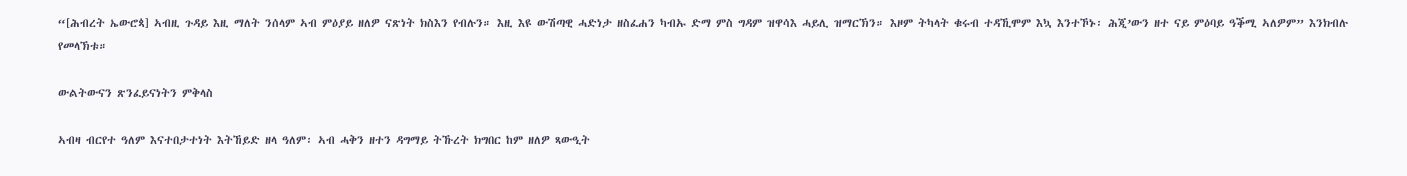“[ሕብረት ኤውሮጳ] ኣብዚ ጉዳይ እዚ ማለት ንሰላም ኣብ ምዕያይ ዘለዎ ናጽነት ክስእን የብሉን። እዚ እዩ ውሽጣዊ ሓድነታ ዘስፈሐን ካብኡ ድማ ምስ ግዳም ዝዋሳእ ሓይሊ ዝማርኽን። እዞም ትካላት ቁሩብ ተዳኺሞም እኳ እንተኾኑ፡ ሕጂ’ውን ዘተ ናይ ምዕባይ ዓቕሚ ኣለዎም” እንክብሉ የመላኽቱ።

ውልትውናን ጽንፈይናነትን ምቅላስ

ኣብዛ ብርየተ ዓለም እናተበታተነት እትኸይድ ዘላ ዓለም፡ ኣብ ሓቅን ዘተን ዳግማይ ትኹረት ክግበር ከም ዘለዎ ጻውዒት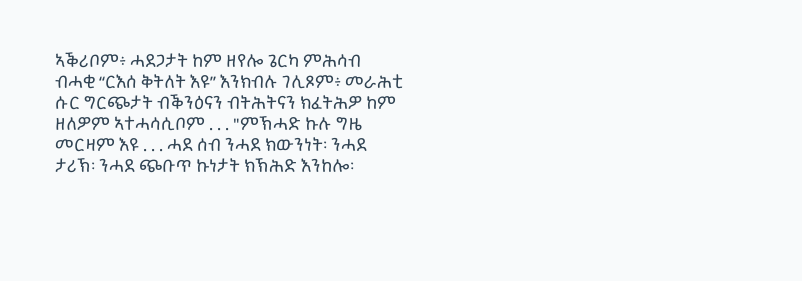ኣቕሪቦም፥ ሓደጋታት ከም ዘየሎ ጌርካ ምሕሳብ ብሓቂ “ርእሰ ቅትለት እዩ” እንክብሉ ገሊጾም፥ መራሕቲ ሱር ግርጭታት ብቕንዕናን ብትሕትናን ክፈትሕዎ ከም ዘለዎም ኣተሓሳሲቦም . . . "ምኽሓድ ኩሉ ግዜ መርዛም እዩ . . . ሓደ ሰብ ንሓደ ክውንነት፡ ንሓደ ታሪኽ፡ ንሓደ ጭቡጥ ኩነታት ክኽሕድ እንከሎ፡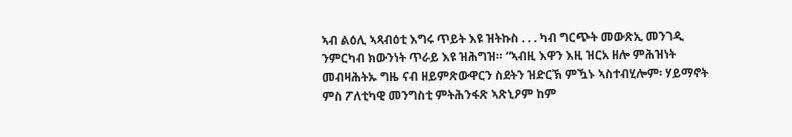ኣብ ልዕሊ ኣጻብዕቲ እግሩ ጥይት እዩ ዝትኩስ . . . ካብ ግርጭት መውጽኢ መንገዲ ንምርካብ ክውንነት ጥራይ እዩ ዝሕግዝ። “ኣብዚ እዋን እዚ ዝርአ ዘሎ ምሕዝነት መብዛሕትኡ ግዜ ናብ ዘይምጽውዋርን ስደትን ዝድርኽ ምዃኑ ኣስተብሂሎም፡ ሃይማኖት ምስ ፖለቲካዊ መንግስቲ ምትሕንፋጽ ኣጽኒዖም ከም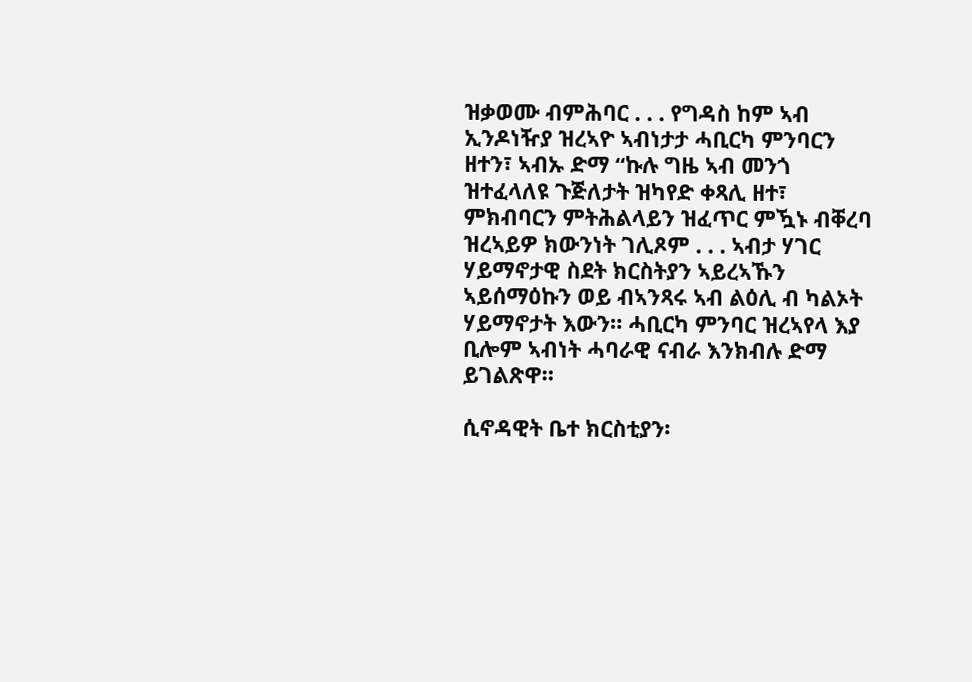ዝቃወሙ ብምሕባር . . . የግዳስ ከም ኣብ ኢንዶነዥያ ዝረኣዮ ኣብነታታ ሓቢርካ ምንባርን ዘተን፣ ኣብኡ ድማ “ኩሉ ግዜ ኣብ መንጎ ዝተፈላለዩ ጉጅለታት ዝካየድ ቀጻሊ ዘተ፣ ምክብባርን ምትሕልላይን ዝፈጥር ምዃኑ ብቐረባ ዝረኣይዎ ክውንነት ገሊጾም . . . ኣብታ ሃገር ሃይማኖታዊ ስደት ክርስትያን ኣይረኣኹን ኣይሰማዕኩን ወይ ብኣንጻሩ ኣብ ልዕሊ ብ ካልኦት ሃይማኖታት እውን። ሓቢርካ ምንባር ዝረኣየላ እያ ቢሎም ኣብነት ሓባራዊ ናብራ እንክብሉ ድማ ይገልጽዋ።

ሲኖዳዊት ቤተ ክርስቲያን፡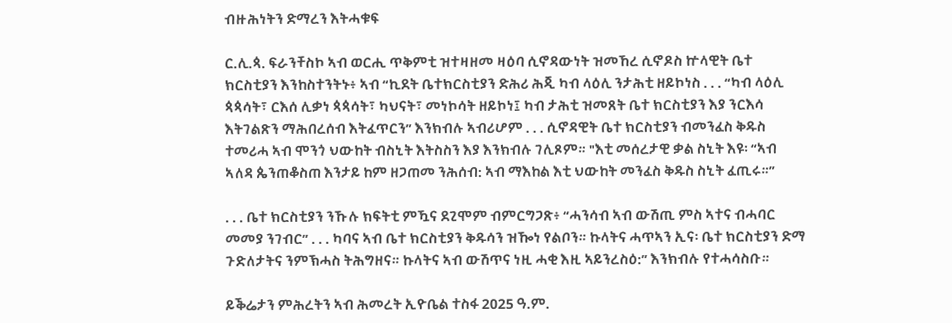ብዙሕነትን ድማረን እትሓቁፍ

ር.ሊ.ጳ. ፍራንቸስኮ ኣብ ወርሒ ጥቅምቲ ዝተዛዘመ ዛዕባ ሲኖዳውነት ዝመኸረ ሲኖዶስ ኵላዊት ቤተ ክርስቲያን እንከስተንትኑ፥ ኣብ “ኪደት ቤተክርስቲያን ድሕሪ ሕጂ ካብ ላዕሊ ንታሕቲ ዘይኮነስ . . . “ካብ ላዕሊ ጳጳሳት፣ ርእሰ ሊቃነ ጳጳሳት፣ ካህናት፣ መነኮሳት ዘይኮነ፤ ካብ ታሕቲ ዝመጸት ቤተ ክርስቲያን እያ ንርእሳ እትገልጽን ማሕበረሰብ እትፈጥርን” እንክብሉ ኣብሪሆም . . . ሲኖዳዊት ቤተ ክርስቲያን ብመንፈስ ቅዱስ ተመሪሓ ኣብ ሞንጎ ህውከት ብስኒት እትስስን እያ እንክብሉ ገሊጾም። "እቲ መሰረታዊ ቃል ስኒት እዩ፡ “ኣብ ኣለዳ ጴንጠቆስጠ እንታይ ከም ዘጋጠመ ንሕሰብ: ኣብ ማእከል እቲ ህውከት መንፈስ ቅዱስ ስኒት ፈጢሩ።”

. . . ቤተ ክርስቲያን ንኹሉ ክፍትቲ ምዃና ደጊሞም ብምርግጋጽ፥ “ሓንሳብ ኣብ ውሽጢ ምስ ኣተና ብሓባር መመያ ንገብር” . . . ካባና ኣብ ቤተ ክርስቲያን ቅዱሳን ዝዀነ የልቦን። ኩላትና ሓጥኣን ኢና፡ ቤተ ክርስቲያን ድማ ጉድለታትና ንምኽሓስ ትሕግዘና። ኩላትና ኣብ ውሽጥና ነዚ ሓቂ እዚ ኣይንረስዕ:” እንክብሉ የተሓሳስቡ።

ይቕሬታን ምሕረትን ኣብ ሕመረት ኢዮቤል ተስፋ 2025 ዓ.ም.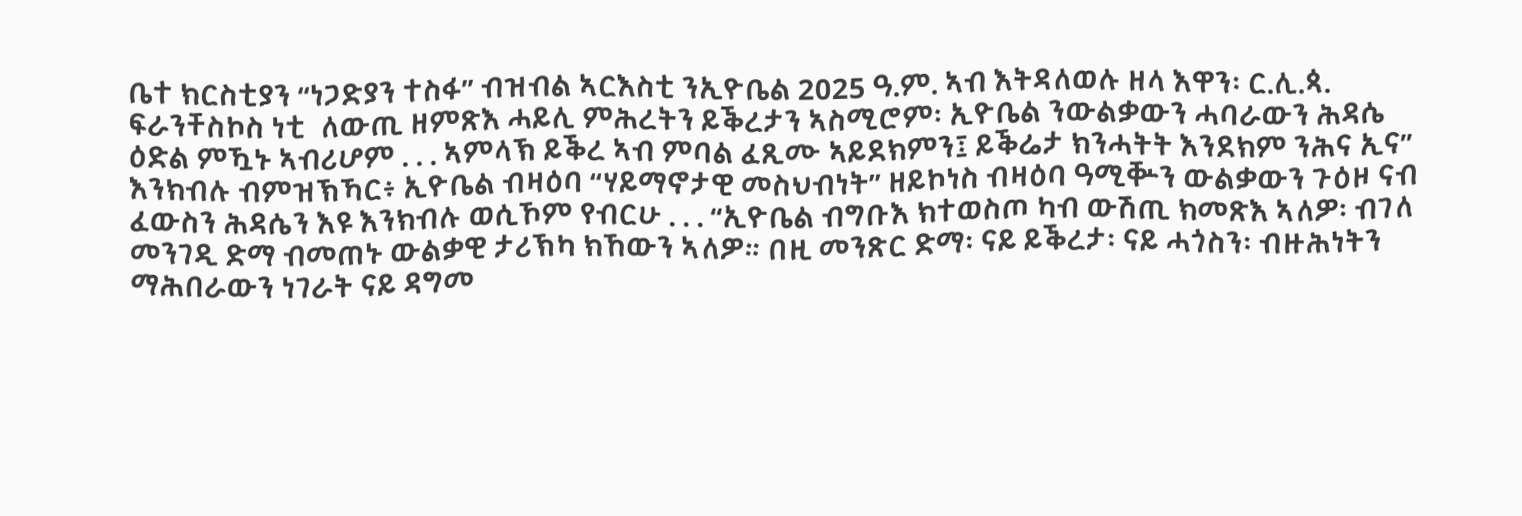ቤተ ክርስቲያን “ነጋድያን ተስፋ” ብዝብል ኣርእስቲ ንኢዮቤል 2025 ዓ.ም. ኣብ እትዳለወሉ ዘላ እዋን፡ ር.ሊ.ጳ. ፍራንቸስኮስ ነቲ  ለውጢ ዘምጽእ ሓይሊ ምሕረትን ይቕረታን ኣስሚሮም፡ ኢዮቤል ንውልቃውን ሓባራውን ሕዳሴ ዕድል ምዃኑ ኣብሪሆም . . . ኣምላኽ ይቕረ ኣብ ምባል ፈጺሙ ኣይደክምን፤ ይቕሬታ ክንሓትት እንደክም ንሕና ኢና” እንክብሉ ብምዝኽኻር፥ ኢዮቤል ብዛዕባ “ሃይማኖታዊ መስህብነት” ዘይኮነስ ብዛዕባ ዓሚቝን ውልቃውን ጉዕዞ ናብ ፈውስን ሕዳሴን እዩ እንክብሉ ወሲኾም የብርሁ . . . “ኢዮቤል ብግቡእ ክተወስጦ ካብ ውሽጢ ክመጽእ ኣለዎ፡ ብገለ መንገዲ ድማ ብመጠኑ ውልቃዊ ታሪኽካ ክኸውን ኣለዎ። በዚ መንጽር ድማ፡ ናይ ይቕረታ፡ ናይ ሓጎስን፡ ብዙሕነትን ማሕበራውን ነገራት ናይ ዳግመ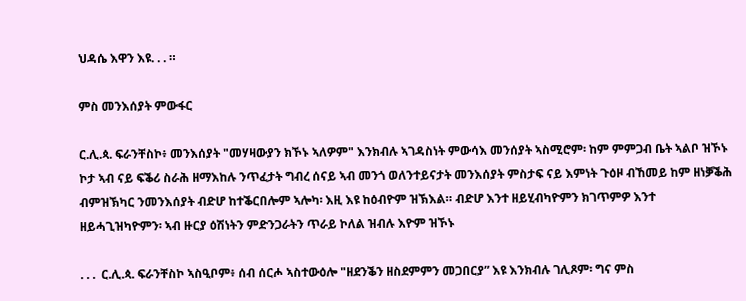ህዳሴ እዋን እዩ. . . ።

ምስ መንእሰያት ምውፋር

ር.ሊ.ጳ. ፍራንቸስኮ፥ መንእሰያት "መሃዛውያን ክኾኑ ኣለዎም" እንክብሉ ኣገዳስነት ምውሳእ መንሰያት ኣስሚሮም፡ ከም ምምጋብ ቤት ኣልቦ ዝኾኑ ኮታ ኣብ ናይ ፍቕሪ ስራሕ ዘማእከሉ ንጥፈታት ግብረ ሰናይ ኣብ መንጎ ወለንተይናታት መንእሰያት ምስታፍ ናይ እምነት ጉዕዞ ብኸመይ ከም ዘነቓቕሕ ብምዝኽካር ንመንእሰያት ብድሆ ከተቕርበሎም ኣሎካ፡ እዚ እዩ ከዕብዮም ዝኽእል። ብድሆ እንተ ዘይሂብካዮምን ክገጥምዎ እንተ ዘይሓጊዝካዮምን፡ ኣብ ዙርያ ዕሽነትን ምድንጋራትን ጥራይ ኮለል ዝብሉ እዮም ዝኾኑ

. . .  ር.ሊ.ጳ. ፍራንቸስኮ ኣስዒቦም፥ ሰብ ሰርሖ ኣስተውዕሎ "ዘደንቕን ዘስደምምን መጋበርያ” እዩ እንክብሉ ገሊጾም፡ ግና ምስ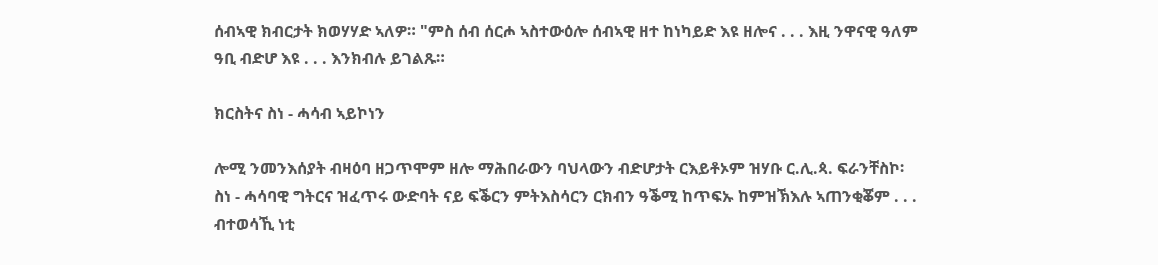ሰብኣዊ ክብርታት ክወሃሃድ ኣለዎ። "ምስ ሰብ ሰርሖ ኣስተውዕሎ ሰብኣዊ ዘተ ከነካይድ እዩ ዘሎና . . . እዚ ንዋናዊ ዓለም ዓቢ ብድሆ እዩ . . . እንክብሉ ይገልጹ።

ክርስትና ስነ - ሓሳብ ኣይኮነን

ሎሚ ንመንእሰያት ብዛዕባ ዘጋጥሞም ዘሎ ማሕበራውን ባህላውን ብድሆታት ርእይቶኦም ዝሃቡ ር.ሊ.ጳ. ፍራንቸስኮ፡ ስነ - ሓሳባዊ ግትርና ዝፈጥሩ ውድባት ናይ ፍቕርን ምትእስሳርን ርክብን ዓቕሚ ከጥፍኡ ከምዝኽእሉ ኣጠንቂቖም . . . ብተወሳኺ ነቲ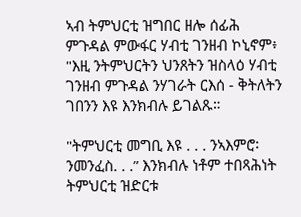ኣብ ትምህርቲ ዝግበር ዘሎ ሰፊሕ ምጉዳል ምውፋር ሃብቲ ገንዘብ ኮኒኖም፥ "እዚ ንትምህርትን ህንጸትን ዝስላዕ ሃብቲ ገንዘብ ምጉዳል ንሃገራት ርእሰ - ቅትለትን ገበንን እዩ እንክብሉ ይገልጹ።

"ትምህርቲ መግቢ እዩ . . . ንኣእምሮ፡ ንመንፈስ. . .” እንክብሉ ነቶም ተበጻሕነት ትምህርቲ ዝድርቱ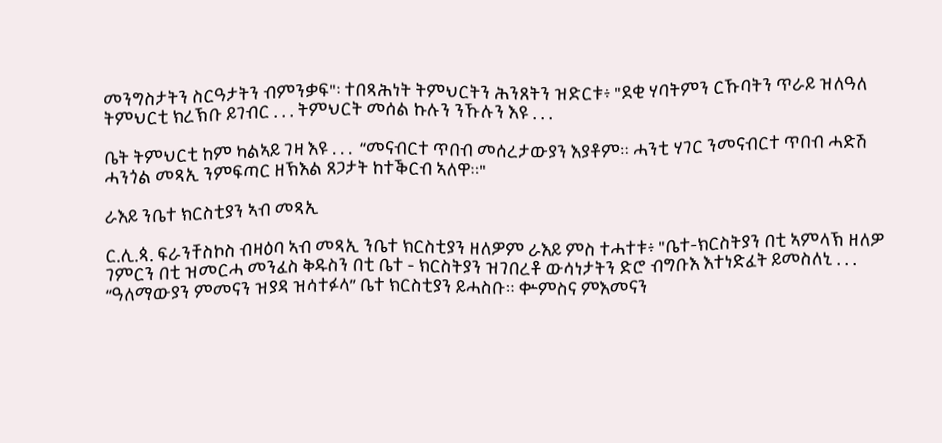መንግስታትን ስርዓታትን ብምንቃፍ"፡ ተበጻሕነት ትምህርትን ሕንጸትን ዝድርቱ፥ "ደቂ ሃባትምን ርኹባትን ጥራይ ዝለዓለ ትምህርቲ ክረኽቡ ይገብር . . . ትምህርት መሰል ኩሉን ንኹሉን እዩ . . .

ቤት ትምህርቲ ከም ካልኣይ ገዛ እዩ . . .  “መናብርተ ጥበብ መሰረታውያን እያቶም። ሓንቲ ሃገር ንመናብርተ ጥበብ ሓድሽ ሓንጎል መጻኢ ንምፍጣር ዘኽእል ጸጋታት ከተቕርብ ኣለዋ።"

ራእይ ንቤተ ክርስቲያን ኣብ መጻኢ

ር.ሊ.ጳ. ፍራንቸስኮስ ብዛዕባ ኣብ መጻኢ ንቤተ ክርስቲያን ዘለዎም ራእይ ምስ ተሓተቱ፥ "ቤተ-ክርስትያን በቲ ኣምላኽ ዘለዎ ገምርን በቲ ዝመርሓ መንፈስ ቅዱስን በቲ ቤተ - ክርስትያን ዝገበረቶ ውሳነታትን ድሮ ብግቡእ እተነድፈት ይመስለኒ . . . “ዓለማውያን ምመናን ዝያዳ ዝሳተፉላ” ቤተ ክርስቲያን ይሓስቡ። ቍምስና ምእመናን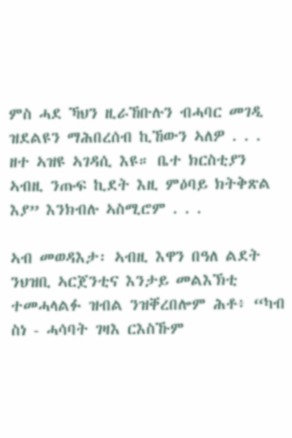ምስ ሓደ ኻህን ዚራኸቡሉን ብሓባር መገዲ ዝደልዩን ማሕበረሰብ ኪኸውን ኣለዎ . . . ዘተ ኣዝዩ ኣገዳሲ እዩ። ቤተ ክርስቲያን ኣብዚ ንጡፍ ኪደት እዚ ምዕባይ ክትቅጽል እያ” እንክብሉ ኣስሚሮም . . .

ኣብ መወዳእታ፡ ኣብዚ እዋን በዓለ ልደት ንህዝቢ ኣርጀንቲና እንታይ መልእኽቲ ተመሓላልፉ ዝብል ንዝቐረበሎም ሕቶ፥ “ካብ ስነ - ሓሳባት ገዛእ ርእስኹም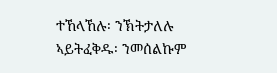ተኸላኸሉ፡ ንኽትታለሉ ኣይትፈቅዱ፡ ንመሰልኩም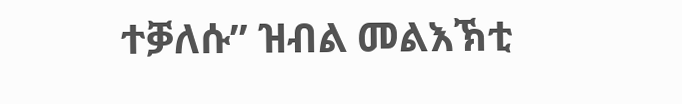ተቓለሱ” ዝብል መልእኽቲ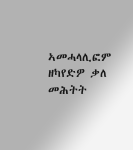ኣመሓላሊፎም ዘካየድዎ ቃለ መሕትት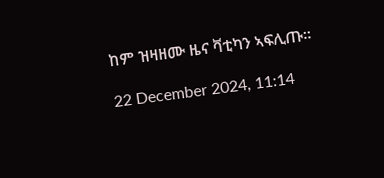ከም ዝዛዘሙ ዜና ቫቲካን ኣፍሊጡ።

22 December 2024, 11:14